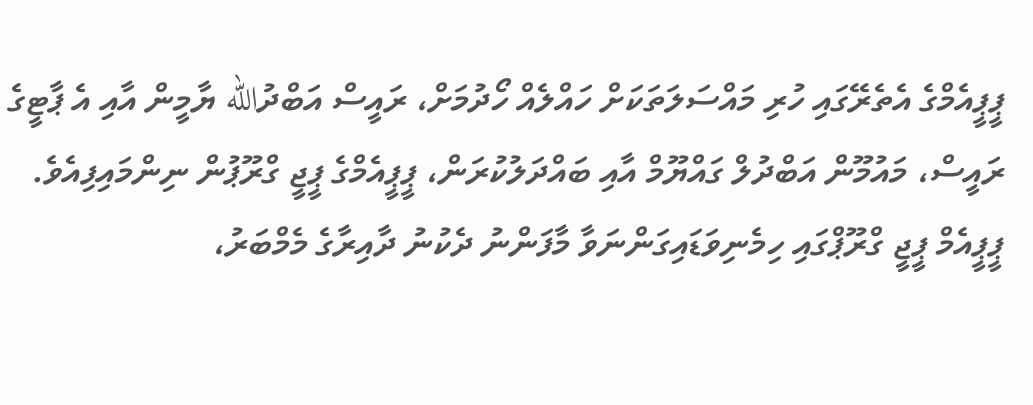ޕީޕީއެމްގެ އެތެރޭގައި ހުރި މައްސަލަތަކަށް ހައްލެއް ހޯދުމަށް، ރައީސް އަބްދުالله ޔާމީން އާއި އެ ޕާޓީގެ ރައީސް، މައުމޫން އަބްދުލް ގައްޔޫމް އާއި ބައްދަލުކުރަން، ޕީޕީއެމްގެ ޕީޖީ ގްރޫޕުން ނިންމައިފިއެވެ.
ޕީޕީއެމް ޕީޖީ ގްރޫޕްގައި ހިމެނިވަޑައިގަންނަވާ މާފަންނު ދެކުނު ދާއިރާގެ މެމްބަރު،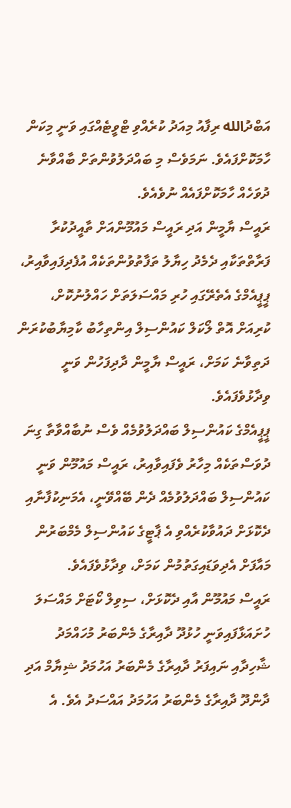އަބްދުالله ރިފާއު މިއަދު ކުރެއްވި ޓްވީޓެއްގައި ވަނީ މިކަން ހާމަކޮށްފައެވެ. ނަމަވެސް މި ބައްދަލުވުންތަށް ބާއްވާނެ ދުވަހެއް ހާމަކޮށްފައެއް ނުވެއެވެ.
ރައީސް ޔާމީން އަދި ރައީސް މައުމޫންއަށް ތާއީދުކުރާ ފަރާތްތަކާއި ދެމެދު ހިޔާލު ތަފާތުވުންތަކެއް އުފެދިފައިވާއިރު، ޕީޕީއެމްގެ އެތެރޭގައި ހުރި މައްސަލަތަށް ހައްލުނުކޮށް، ކުރިއަށް އޮތް ލޯކަލް ކައުންސިލް އިންތިހާބު ކާމިޔާބުކުރަން ދަތިވާނެ ކަމަށް، ރައީސް ޔާމީން ދާދިފަހުން ވަނީ ވިދާޅުވެފައެވެ.
ޕީޕީއެމްގެ ކައުންސިލް ބައްދަލުވުމެއް ވެސް ނުބާއްވާތާ ގިނަ ދުވަސްތަކެއް މިހާރު ވެފައިވާއިރު، ރައީސް މައުމޫން ވަނީ ކައުންސިލް ބައްދަލުވުމެއް ދެން ބޭއްވޭނީ، އެމަނިކުފާނާއި ދެކޮޅަށް ދައުވާކުރެއްވި އެ ޕާޓީގެ ކައުންސިލް މެމްބަރުން މައާފަށް އެދިވަޑައިގަތުމުން ކަމަށް، ވިދާޅުވެފައެވެ.
ރައީސް މައުމޫން އާއި ދެކޮޅަށް، ސިވިލް ކޯޓަށް މައްސަލަ ހުށައަޅާފައިވަނީ ހުޅުދޫ ދާއިރާގެ މެންބަރު މުހައްމަދު ޝާހިދާއި ނައިފަރު ދާއިރާގެ މެންބަރު އަހުމަދު ޝިޔާމް އަދި ދާންދޫ ދާއިރާގެ މެންބަރު އަހުމަދު އައްސަދު އެވެ. އެ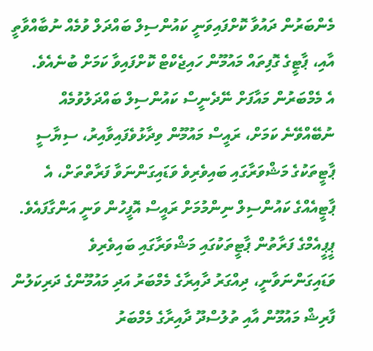މެންބަރުން ދައުވާ ކޮށްފައިވަނީ ކައުންސިލް ބައްދަލް ވުމެއް ނުބާއްވާތީ އާއި، ޕާޓީގެ ގޮފިތައް މައުމޫން ހައިޖެކްޓް ކޮށްފައިވާ ކަމަށް ބުނެއެވެ.
އެ މެމްބަރުން މައާފަށް ނޭދެނީސް ކައުންސިލް ބައްދަލުވުމެއް ނުބޭއްވޭނެ ކަމަށް، ރައީސް މައުމޫން ވިދާޅުވެފައިވާއިރު، ސިޔާސީ ޕާޓީތަކުގެ މަޝްވަރާގައި ބައިވެރިވެ ވަޑައިގަންނަވާ ފަރާތްތަށް، އެ ޕާޓީއެއްގެ ކައުންސިލް ނިންމުމަށް ރައީސް އޮފީހުން ވަނީ އަންގާފައެވެ.
ޕީޕީއެމްގެ ފަރާތުން ޕާޓީތަކުގައި މަޝްވަރާގައި ބައިވެރިވެ ވަޑައިގަންނަވާނީ، ދިއްގަރު ދާއިރާގެ މެމްބަރު އަދި މައުމޫންގެ ދަރިކަލުން ފާރިޝް މައުމޫން އާއި ތުލުސްދޫ ދާއިރާގެ މެމްބަރު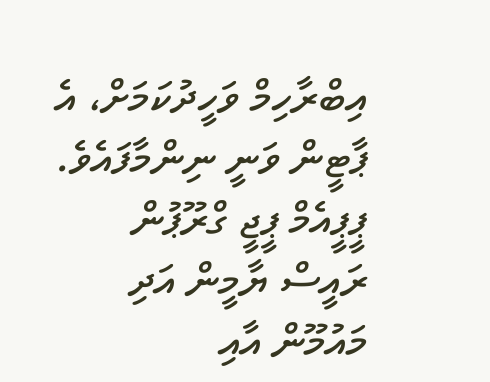އިބްރާހިމް ވަހީދުކަމަށް، އެ ޕާޓީން ވަނީ ނިންމާފައެވެ.
ޕީޕީއެމް ޕީޖީ ގްރޫޕުން ރައީސް ޔާމީން އަދި މައުމޫން އާއި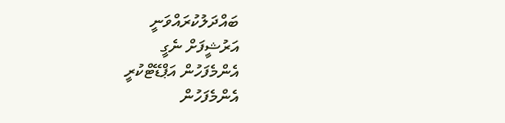ބައްދަލުކުރައްވަނީ
އަރުޝީފަށް ނެގީ
އެންމެފަހުން އަޕްޑޭޓްކުރީ
އެންމެފަހުން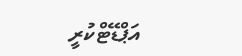އަޕްޑޭޓްކުރީ